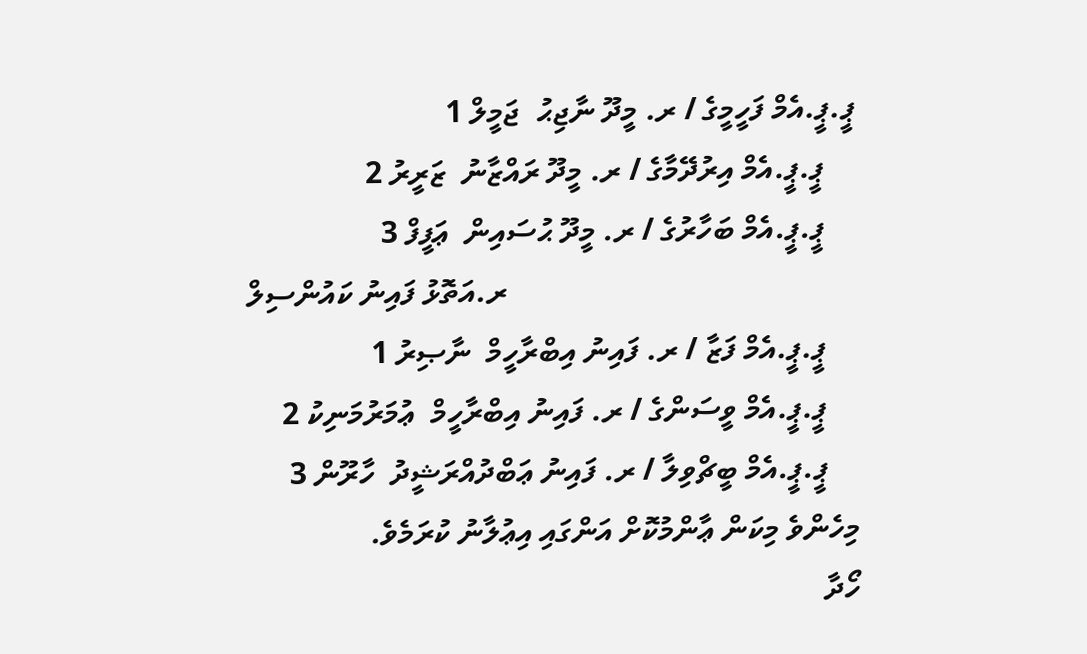ޕީ.ޕީ.އެމް ފަހީމީގެ / ރ. މީދޫ ނާޖިޙު  ޖަމީލް 1
    ޕީ.ޕީ.އެމް އިރުދޭމާގެ / ރ. މީދޫ ރައްޒާނު  ޒަރީރު 2
    ޕީ.ޕީ.އެމް ބަހާރުގެ / ރ. މީދޫ ޙުސައިން  ޢަފީފް 3
                                             ރ.އަތޮޅު ފައިނު ކައުންސިލް
    ޕީ.ޕީ.އެމް ފަޒާ / ރ. ފައިނު އިބްރާހީމް  ނާޞިރު 1
    ޕީ.ޕީ.އެމް ވީސަންގެ / ރ. ފައިނު އިބްރާހީމް  ޢުމަރުމަނިކު 2
    ޕީ.ޕީ.އެމް ބީޗްވިލާ / ރ. ފައިނު ޢަބްދުއްރަޝީދު  ހާރޫން 3
މިހެންވެ މިކަން ޢާންމުކޮށް އަންގައި އިޢުލާނު ކުރަމެވެ.
ހޯދާ